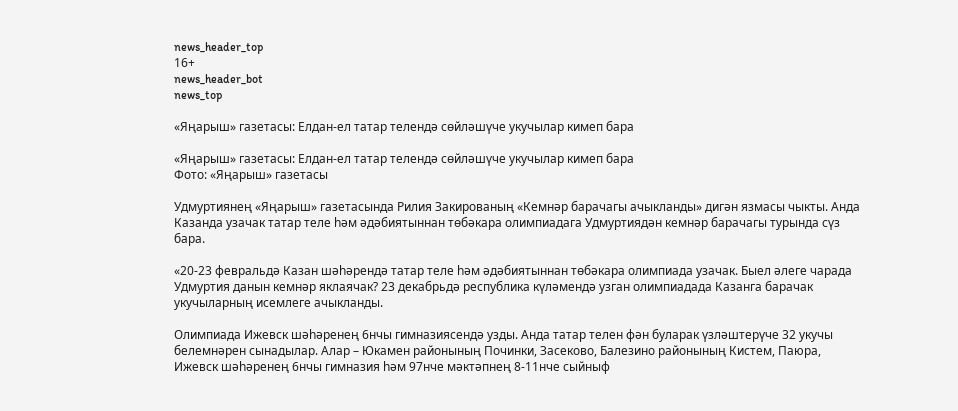news_header_top
16+
news_header_bot
news_top

«Яңарыш» газетасы: Елдан-ел татар телендә сөйләшүче укучылар кимеп бара

«Яңарыш» газетасы: Елдан-ел татар телендә сөйләшүче укучылар кимеп бара
Фото: «Яңарыш» газетасы

Удмуртиянең «Яңарыш» газетасында Рилия Закированың «Кемнәр барачагы ачыкланды» дигән язмасы чыкты. Анда Казанда узачак татар теле һәм әдәбиятыннан төбәкара олимпиадага Удмуртиядән кемнәр барачагы турында сүз бара.

«20-23 февральдә Казан шәһәрендә татар теле һәм әдәбиятыннан төбәкара олимпиада узачак. Быел әлеге чарада Удмуртия данын кемнәр яклаячак? 23 декабрьдә республика күләмендә узган олимпиадада Казанга барачак укучыларның исемлеге ачыкланды.

Олимпиада Ижевск шәһәренең 6нчы гимназиясендә узды. Анда татар телен фән буларак үзләштерүче 32 укучы белемнәрен сынадылар. Алар – Юкамен районының Починки, Засеково, Балезино районының Кистем, Паюра, Ижевск шәһәренең 6нчы гимназия һәм 97нче мәктәпнең 8-11нче сыйныф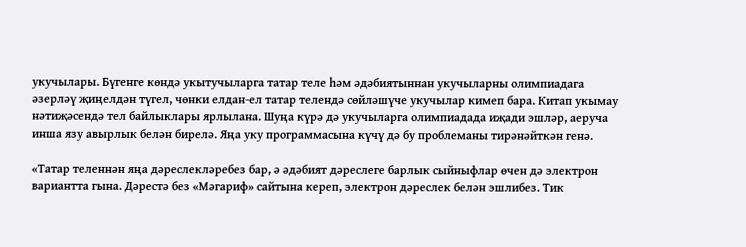укучылары. Бүгенге көндә укытучыларга татар теле һәм әдәбиятыннан укучыларны олимпиадага әзерләү җиңелдән түгел, чөнки елдан-ел татар телендә сөйләшүче укучылар кимеп бара. Китап укымау нәтиҗәсендә тел байлыклары ярлылана. Шуңа күрә дә укучыларга олимпиадада иҗади эшләр, аеруча инша язу авырлык белән бирелә. Яңа уку программасына күчү дә бу проблеманы тирәнәйткән генә.

«Татар теленнән яңа дәреслекләребез бар, ә әдәбият дәреслеге барлык сыйныфлар өчен дә электрон вариантта гына. Дәрестә без «Мәгариф» сайтына кереп, электрон дәреслек белән эшлибез. Тик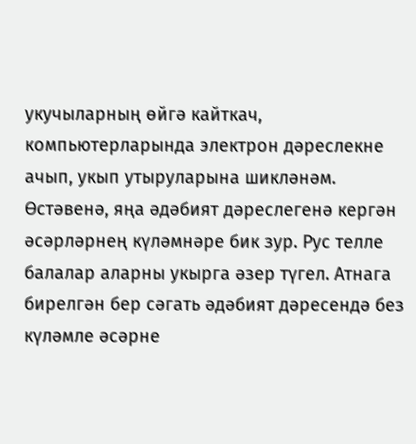укучыларның өйгә кайткач, компьютерларында электрон дәреслекне ачып, укып утыруларына шикләнәм. Өстәвенә, яңа әдәбият дәреслегенә кергән әсәрләрнең күләмнәре бик зур. Рус телле балалар аларны укырга әзер түгел. Атнага бирелгән бер сәгать әдәбият дәресендә без күләмле әсәрне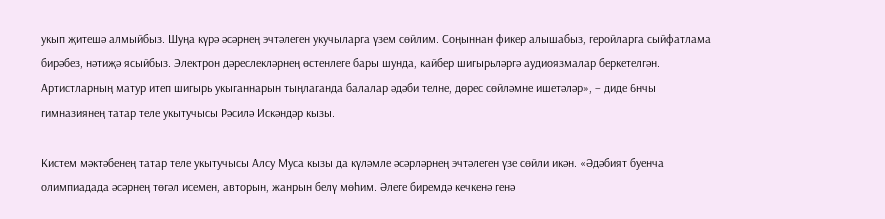укып җитешә алмыйбыз. Шуңа күрә әсәрнең эчтәлеген укучыларга үзем сөйлим. Соңыннан фикер алышабыз, геройларга сыйфатлама бирәбез, нәтиҗә ясыйбыз. Электрон дәреслекләрнең өстенлеге бары шунда, кайбер шигырьләргә аудиоязмалар беркетелгән. Артистларның матур итеп шигырь укыганнарын тыңлаганда балалар әдәби телне, дөрес сөйләмне ишетәләр», – диде 6нчы гимназиянең татар теле укытучысы Рәсилә Искәндәр кызы.

Кистем мәктәбенең татар теле укытучысы Алсу Муса кызы да күләмле әсәрләрнең эчтәлеген үзе сөйли икән. «Әдәбият буенча олимпиадада әсәрнең төгәл исемен, авторын, жанрын белү мөһим. Әлеге биремдә кечкенә генә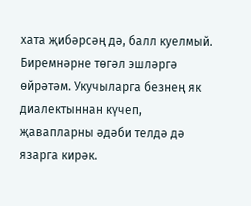хата җибәрсәң дә, балл куелмый. Биремнәрне төгәл эшләргә өйрәтәм. Укучыларга безнең як диалектыннан күчеп, җавапларны әдәби телдә дә язарга кирәк.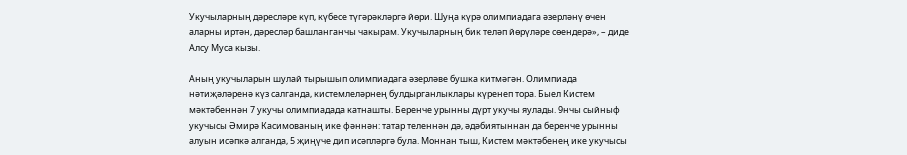Укучыларның дәресләре күп, күбесе түгәрәкләргә йөри. Шуңа күрә олимпиадага әзерләнү өчен аларны иртән, дәресләр башланганчы чакырам. Укучыларның бик теләп йөрүләре сөендерә», – диде Алсу Муса кызы.

Аның укучыларын шулай тырышып олимпиадага әзерләве бушка китмәгән. Олимпиада нәтиҗәләренә күз салганда, кистемлеләрнең булдырганлыклары күренеп тора. Быел Кистем мәктәбеннән 7 укучы олимпиадада катнашты. Беренче урынны дүрт укучы яулады. 9нчы сыйныф укучысы Әмирә Касимованың ике фәннән: татар теленнән дә, әдәбиятыннан да беренче урынны алуын исәпкә алганда, 5 җиңүче дип исәпләргә була. Моннан тыш, Кистем мәктәбенең ике укучысы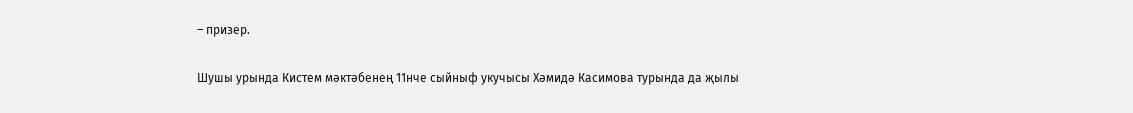– призер.

Шушы урында Кистем мәктәбенең 11нче сыйныф укучысы Хәмидә Касимова турында да җылы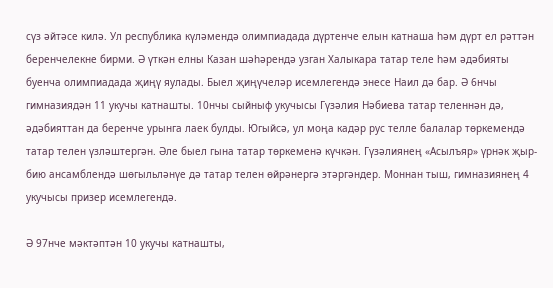сүз әйтәсе килә. Ул республика күләмендә олимпиадада дүртенче елын катнаша һәм дүрт ел рәттән беренчелекне бирми. Ә үткән елны Казан шәһәрендә узган Халыкара татар теле һәм әдәбияты буенча олимпиадада җиңү яулады. Быел җиңүчеләр исемлегендә энесе Наил дә бар. Ә 6нчы гимназиядән 11 укучы катнашты. 10нчы сыйныф укучысы Гүзәлия Нәбиева татар теленнән дә, әдәбияттан да беренче урынга лаек булды. Югыйсә, ул моңа кадәр рус телле балалар төркемендә татар телен үзләштергән. Әле быел гына татар төркеменә күчкән. Гүзәлиянең «Асылъяр» үрнәк җыр-бию ансамблендә шөгыльләнүе дә татар телен өйрәнергә этәргәндер. Моннан тыш, гимназиянең 4 укучысы призер исемлегендә.

Ә 97нче мәктәптән 10 укучы катнашты,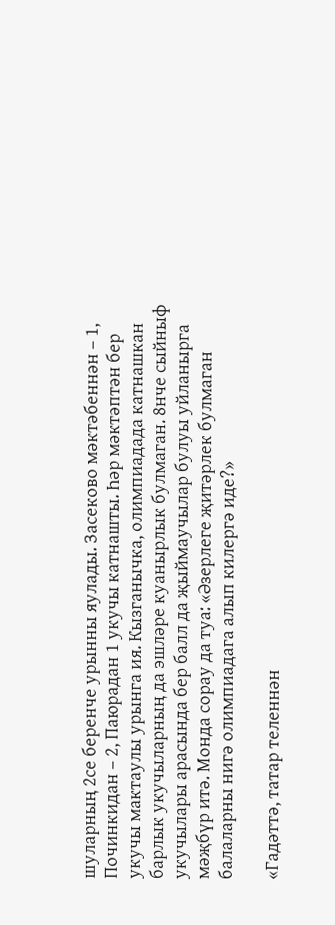шуларның 2се беренче урынны яулады. Засеково мәктәбеннән – 1, Починкидан – 2, Паюрадан 1 укучы катнашты. Һәр мәктәптән бер укучы мактаулы урынга ия. Кызганычка, олимпиадада катнашкан барлык укучыларның да эшләре куанырлык булмаган. 8нче сыйныф укучылары арасында бер балл да җыймаучылар булуы уйланырга мәҗбүр итә. Монда сорау да туа: «Әзерлеге җитәрлек булмаган балаларны нигә олимпиадага алып килергә иде?»

«Гадәттә, татар теленнән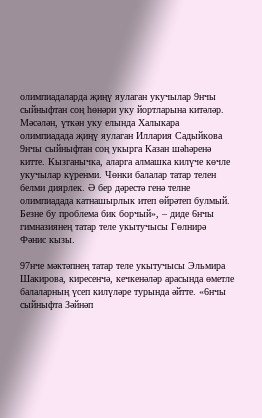олимпиадаларда җиңү яулаган укучылар 9нчы сыйныфтан соң һөнәри уку йортларына китәләр. Мәсәлән, үткән уку елында Халыкара олимпиадада җиңү яулаган Иллария Садыйкова 9нчы сыйныфтан соң укырга Казан шәһәренә китте. Кызганычка, аларга алмашка килүче көчле укучылар күренми. Чөнки балалар татар телен белми диярлек. Ә бер дәрестә генә телне олимпиадада катнашырлык итеп өйрәтеп булмый. Безне бу проблема бик борчый», – диде 6нчы гимназиянең татар теле укытучысы Гөлнирә Фәнис кызы.

97нче мәктәпнең татар теле укытучысы Эльмира Шакирова, киресенчә, кечкенәләр арасында өметле балаларның үсеп килүләре турында әйтте. «6нчы сыйныфта Зәйнәп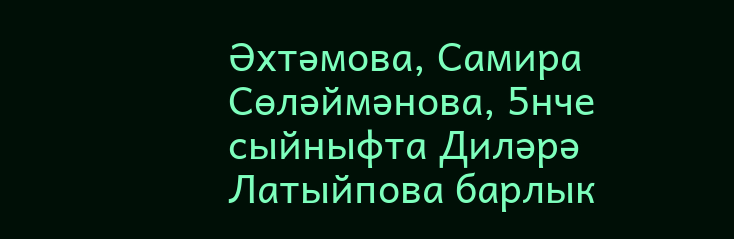Әхтәмова, Самира Сөләймәнова, 5нче сыйныфта Диләрә Латыйпова барлык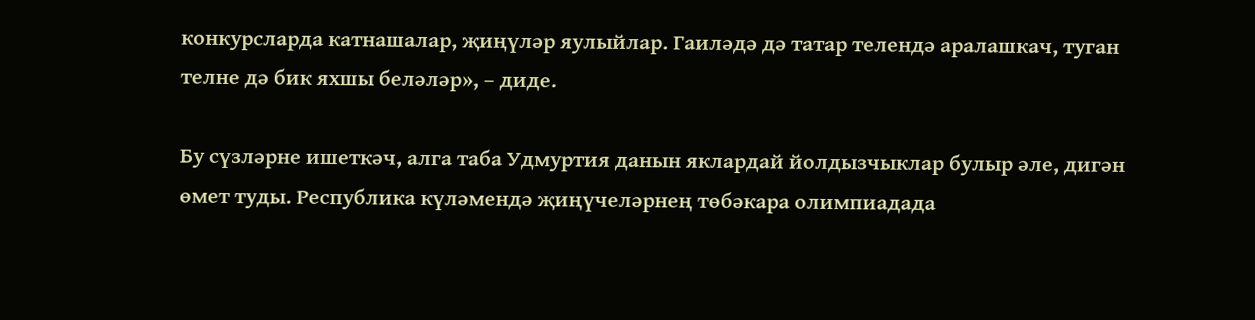конкурсларда катнашалар, җиңүләр яулыйлар. Гаиләдә дә татар телендә аралашкач, туган телне дә бик яхшы беләләр», – диде.

Бу сүзләрне ишеткәч, алга таба Удмуртия данын яклардай йолдызчыклар булыр әле, дигән өмет туды. Республика күләмендә җиңүчеләрнең төбәкара олимпиадада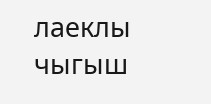лаеклы чыгыш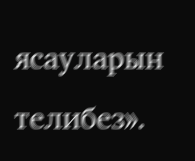ясауларын телибез».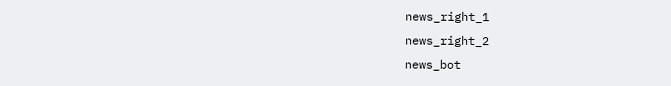news_right_1
news_right_2
news_bot